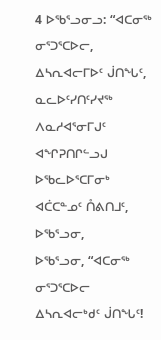4 ᐅᖃᕐᓗᓂᓗ: “ᐊᑕᓂᖅ ᓂᕐᑐᕐᑕᐅᓕ, ᐃᓴᕆᐊᓕᒥᐅᑦ ᒎᑎᖓᑦ, ᓇᓚᐅᑦᓯᑎᑦᓯᔪᖅ ᐱᓇᓱᐊᕐᓂᒥᒍᑦ ᐊᖏᕈᑎᒋᓪᓗᒍ ᐅᖃᓚᐅᕐᑕᒥᓂᒃ ᐊᑖᑕᓐᓄᑦ ᑍᕕᑎᒧᑦ, ᐅᖃᕐᓗᓂ,
ᐅᖃᕐᓗᓂ, “ᐊᑕᓂᖅ ᓂᕐᑐᕐᑕᐅᓕ ᐃᓴᕆᐊᓕᒃᑯᑦ ᒎᑎᖓᑦ!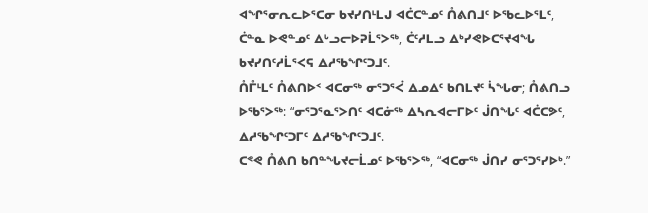ᐊᖏᕐᓂᕆᓚᐅᕐᑕᓂ ᑲᔪᓯᑎᒻᒪᒍ ᐊᑖᑕᓐᓄᑦ ᑍᕕᑎᒧᑦ ᐅᖃᓚᐅᕐᒪᑦ,
ᑖᓐᓇ ᐅᕙᓐᓄᑦ ᐃᒡᓗᓕᐅᕈᒫᕐᐳᖅ, ᑖᑦᓱᒪᓗ ᐃᒃᓯᕙᐅᑕᕐᔪᐊᖓ ᑲᔪᓯᑎᑦᓱᒫᕐᐸᕋ ᐃᓱᖃᖏᑦᑐᒧᑦ.
ᑍᒤᒻᒪᑦ ᑍᕕᑎᐅᑉ ᐊᑕᓂᖅ ᓂᕐᑐᕐᐹ ᐃᓄᐃᑦ ᑲᑎᒪᔪᑦ ᓵᖓᓂ; ᑍᕕᑎᓗ ᐅᖃᕐᐳᖅ: “ᓂᕐᑐᕐᓇᕐᐳᑎᑦ ᐊᑕᓃᖅ ᐃᓴᕆᐊᓕᒥᐅᑦ ᒎᑎᖓᑦ ᐊᑖᑕᕗᑦ, ᐃᓱᖃᖏᑦᑐᒥᑦ ᐃᓱᖃᖏᑦᑐᒧᑦ.
ᑕᕝᕙ ᑍᕕᑎ ᑲᑎᓐᖓᔪᓕᒫᓄᑦ ᐅᖃᕐᐳᖅ, “ᐊᑕᓂᖅ ᒎᑎᓯ ᓂᕐᑐᕐᓯᐅᒃ.”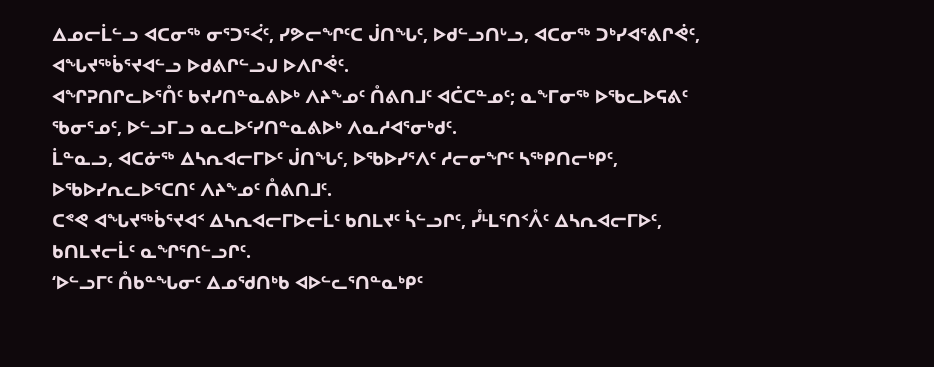ᐃᓄᓕᒫᓪᓗ ᐊᑕᓂᖅ ᓂᕐᑐᕐᐹᑦ, ᓯᕗᓕᖏᑦᑕ ᒎᑎᖓᑦ, ᐅᑯᓪᓗᑎᒡᓗ, ᐊᑕᓂᖅ ᑐᒃᓯᐊᕐᕕᒋᕚᑦ, ᐊᖓᔪᖅᑳᕐᔪᐊᓪᓗ ᐅᑯᕕᒋᓪᓗᒍ ᐅᐱᒋᕚᑦ.
ᐊᖏᕈᑎᒋᓚᐅᕐᑍᑦ ᑲᔪᓯᑎᓐᓇᕕᐅᒃ ᐱᔨᖕᓄᑦ ᑍᕕᑎᒧᑦ ᐊᑖᑕᓐᓄᑦ; ᓇᖕᒥᓂᖅ ᐅᖃᓚᐅᕋᕕᑦ ᖃᓂᕐᓄᑦ, ᐅᓪᓗᒥᓗ ᓇᓚᐅᑦᓯᑎᓐᓇᕕᐅᒃ ᐱᓇᓱᐊᕐᓂᒃᑯᑦ.
ᒫᓐᓇᓗ, ᐊᑕᓃᖅ ᐃᓴᕆᐊᓕᒥᐅᑦ ᒎᑎᖓᑦ, ᐅᖃᐅᓯᕐᐱᑦ ᓱᓕᓂᖏᑦ ᓴᖅᑭᑎᓕᒃᑭᑦ, ᐅᖃᐅᓯᕆᓚᐅᕐᑕᑎᑦ ᐱᔨᖕᓄᑦ ᑍᕕᑎᒧᑦ.
ᑕᕝᕙ ᐊᖓᔪᖅᑳᕐᔪᐊᑉ ᐃᓴᕆᐊᓕᒥᐅᓕᒫᑦ ᑲᑎᒪᔪᑦ ᓵᓪᓗᒋᑦ, ᓮᒻᒪᕐᑎᑉᐰᑦ ᐃᓴᕆᐊᓕᒥᐅᑦ, ᑲᑎᒪᔪᓕᒫᑦ ᓇᖏᕐᑎᓪᓗᒋᑦ.
‘ᐅᓪᓗᒥᑦ ᑍᑲᓐᖓᓂᑦ ᐃᓄᖁᑎᒃᑲ ᐊᐅᓪᓚᕐᑎᓐᓇᒃᑭᑦ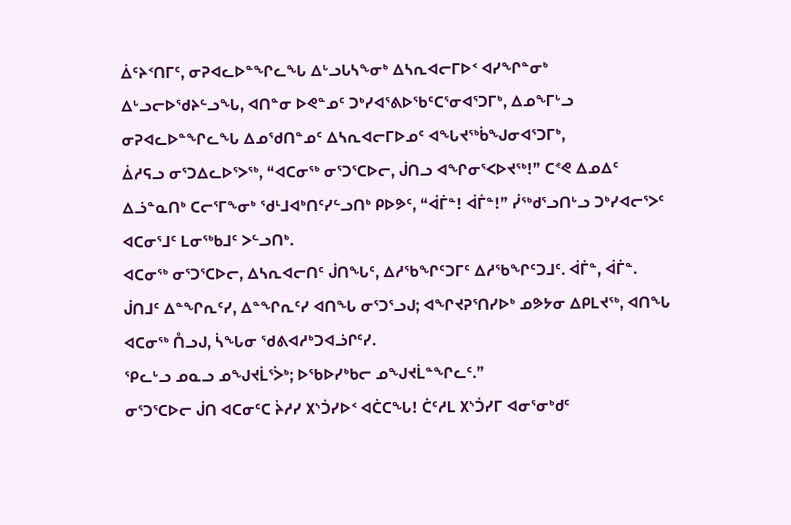ᐄᑦᔨᑉᑎᒥᑦ, ᓂᕈᐊᓚᐅᓐᖏᓚᖓ ᐃᒡᓗᒐᓴᖕᓂᒃ ᐃᓴᕆᐊᓕᒥᐅᑉ ᐊᓯᖏᓐᓂᒃ ᐃᒡᓗᓕᐅᖁᔨᓪᓗᖓ, ᐊᑎᓐᓂ ᐅᕙᓐᓄᑦ ᑐᒃᓯᐊᕐᕕᐅᖃᑦᑕᕐᓂᐊᕐᑐᒥᒃ, ᐃᓄᖕᒥᒡᓗ ᓂᕈᐊᓚᐅᓐᖏᓚᖓ ᐃᓄᖁᑎᓐᓄᑦ ᐃᓴᕆᐊᓕᒥᐅᓄᑦ ᐊᖓᔪᖅᑳᖑᓂᐊᕐᑐᒥᒃ,
ᐄᓱᕋᓗ ᓂᕐᑐᐃᓚᐅᕐᐳᖅ, “ᐊᑕᓂᖅ ᓂᕐᑐᕐᑕᐅᓕ, ᒎᑎᓗ ᐊᖏᓂᕐᐸᐅᔪᖅ!” ᑕᕝᕙ ᐃᓄᐃᑦ ᐃᓘᓐᓇᑎᒃ ᑕᓕᕐᒥᖕᓂᒃ ᖁᒻᒧᐊᒃᑎᑦᓯᓪᓗᑎᒃ ᑭᐅᕗᑦ, “ᐋᒦᓐ! ᐋᒦᓐ!” ᓰᖅᑯᕐᓗᑎᒡᓗ ᑐᒃᓯᐊᓕᕐᐳᑦ ᐊᑕᓂᕐᒧᑦ ᒪᓂᖅᑲᒧᑦ ᐳᓪᓗᑎᒃ.
ᐊᑕᓂᖅ ᓂᕐᑐᕐᑕᐅᓕ, ᐃᓴᕆᐊᓕᑎᑦ ᒎᑎᖓᑦ, ᐃᓱᖃᖏᑦᑐᒥᑦ ᐃᓱᖃᖏᑦᑐᒧᑦ. ᐋᒦᓐ, ᐋᒦᓐ.
ᒎᑎᒧᑦ ᐃᓐᖏᕆᑦᓯ, ᐃᓐᖏᕆᑦᓯ ᐊᑎᖓ ᓂᕐᑐᕐᓗᒍ; ᐊᖏᔪᕈᕐᑎᓯᐅᒃ ᓄᕗᔭᓂ ᐃᑭᒪᔪᖅ, ᐊᑎᖓ ᐊᑕᓂᖅ ᑍᓗᒍ, ᓵᖓᓂ ᖁᕕᐊᓱᒃᑐᐊᓘᒋᑦᓯ.
ᕿᓚᒡᓗ ᓄᓇᓗ ᓄᖑᔪᒫᕐᐴᒃ; ᐅᖃᐅᓯᒃᑲᓕ ᓄᖑᔪᒫᓐᖏᓚᑦ.”
ᓂᕐᑐᕐᑕᐅᓕ ᒎᑎ ᐊᑕᓂᑦᑕ ᔩᓱᓯ ᙭ᔅᑑᓯᐅᑉ ᐊᑖᑕᖓ! ᑖᑦᓱᒪ ᙭ᔅᑑᓯᒥ ᐊᓂᕐᓂᒃᑯᑦ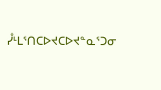ᓮᒻᒪᕐᑎᑕᐅᔪᑕᐅᔪᓐᓇᕐᑐᓂ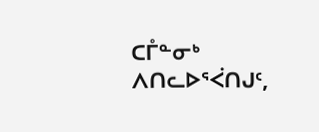ᑕᒤᓐᓂᒃ ᐱᑎᓚᐅᕐᐹᑎᒍᑦ,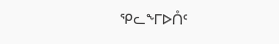ᕿᓚᖕᒥᐅᑍᑦ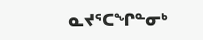ᓇᔪᕐᑕᖏᓐᓂᒃ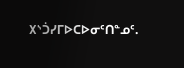᙭ᔅᑑᓯᒥᐅᑕᐅᓂᑦᑎᓐᓄᑦ.